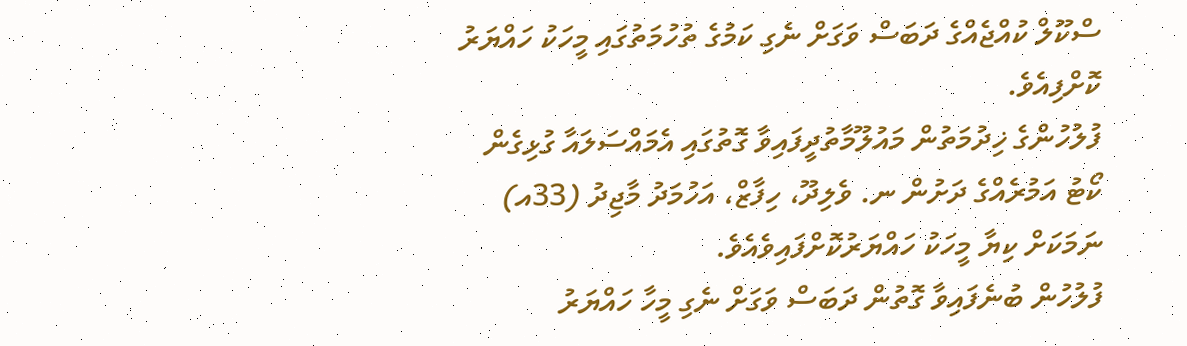ސްކޫލް ކުއްޖެއްގެ ދަބަސް ވަގަށް ނެގި ކަމުގެ ތުހުމަތުގައި މީހަކު ހައްޔަރު ކޮށްފިއެވެ.
ފުލުހުންގެ ޚިދުމަތުން މައުލޫމާތުދީފައިވާ ގޮތުގައި އެމައްސަލައާ ގުޅިގެން ކޯޓު އަމުރެއްގެ ދަށުން ނ. ވެލިދޫ، ހިފާޒް، އަހުމަދު މާޖިދު (33އ) ނަމަކަށް ކިޔާ މީހަކު ހައްޔަރުކޮށްފައިވެއެވެ.
ފުލުހުން ބުނެފައިވާ ގޮތުން ދަބަސް ވަގަށް ނެގި މީހާ ހައްޔަރު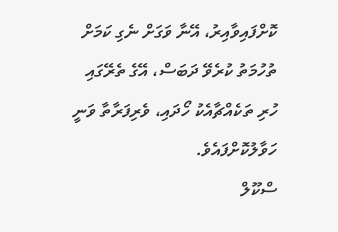ކޮށްފައިވާއިރު، އޭނާ ވަގަށް ނެގި ކަމަށް ތުހުމަތު ކުރެވޭ ދަބަސް، އޭގެ ތެރޭގައި ހުރި ތަކެއްޗާއެކު ހޯދައި، ވެރިފަރާތާ ވަނީ ހަވާލުކޮށްފައެވެ.
ސްކޫލް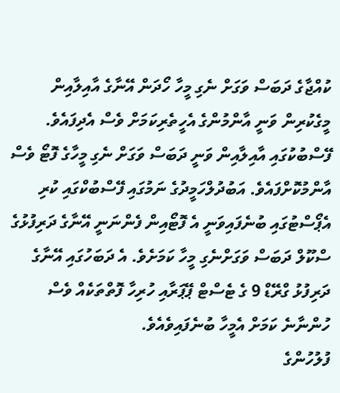ކުއްޖާގެ ދަބަސް ވަގަށް ނެގި މީހާ ހޯދަން އޭނާގެ އާއިލާއިން މީގެކުރިން ވަނީ އާންމުންގެ އެހީތެރިކަމަށް ވެސް އެދިފައެވެ. ފޭސްބުކުގައި އާއިލާއިން ވަނީ ދަބަސް ވަގަށް ނެގި މީހާގެ ފޮޓޯ ވެސް އާންމުކޮށްފައެވެ. އަބުދުލްހަމީދުގެ ނަމުގައި ފޭސްބުކްގައި ކުރި އެޕޯސްޓުގައި ބުނެފައިވަނީ އެ ފޮޓޯއިން ފެންނަނީ އޭނާގެ ދަރިފުޅުގެ ސްކޫލް ދަބަސް ވަގަށްނެގި މީހާ ކަމަށެވެ. އެ ދަބަހުގައި އޭނާގެ ދަރިފުޅު ގްރޭޑް 9 ގެ ޓެސްޓް ޕޭޕަރާއި ހުރިހާ ފޮތްތަކެއް ވެސް ހުންނާނެ ކަމަށް އެމީހާ ބުނެފައިވެއެވެ.
ފުލުހުންގެ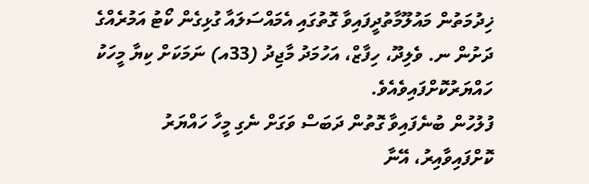ޚިދުމަތުން މައުލޫމާތުދީފައިވާ ގޮތުގައި އެމައްސަލައާ ގުޅިގެން ކޯޓު އަމުރެއްގެ ދަށުން ނ. ވެލިދޫ، ހިފާޒް، އަހުމަދު މާޖިދު (33އ) ނަމަކަށް ކިޔާ މީހަކު ހައްޔަރުކޮށްފައިވެއެވެ.
ފުލުހުން ބުނެފައިވާ ގޮތުން ދަބަސް ވަގަށް ނެގި މީހާ ހައްޔަރު ކޮށްފައިވާއިރު، އޭނާ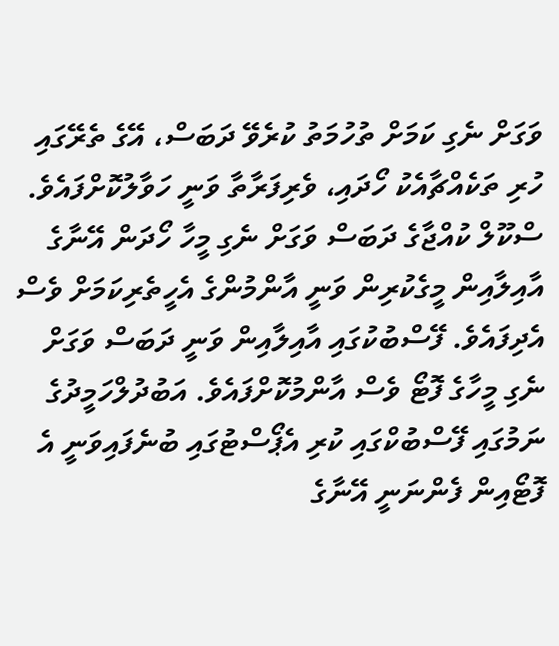ވަގަށް ނެގި ކަމަށް ތުހުމަތު ކުރެވޭ ދަބަސް، އޭގެ ތެރޭގައި ހުރި ތަކެއްޗާއެކު ހޯދައި، ވެރިފަރާތާ ވަނީ ހަވާލުކޮށްފައެވެ.
ސްކޫލް ކުއްޖާގެ ދަބަސް ވަގަށް ނެގި މީހާ ހޯދަން އޭނާގެ އާއިލާއިން މީގެކުރިން ވަނީ އާންމުންގެ އެހީތެރިކަމަށް ވެސް އެދިފައެވެ. ފޭސްބުކުގައި އާއިލާއިން ވަނީ ދަބަސް ވަގަށް ނެގި މީހާގެ ފޮޓޯ ވެސް އާންމުކޮށްފައެވެ. އަބުދުލްހަމީދުގެ ނަމުގައި ފޭސްބުކްގައި ކުރި އެޕޯސްޓުގައި ބުނެފައިވަނީ އެ ފޮޓޯއިން ފެންނަނީ އޭނާގެ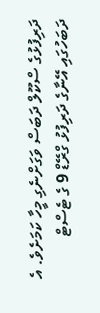ދަރިފުޅުގެ ސްކޫލް ދަބަސް ވަގަށްނެގި މީހާ ކަމަށެވެ. އެ ދަބަހުގައި އޭނާގެ ދަރިފުޅު ގްރޭޑް 9 ގެ ޓެސްޓް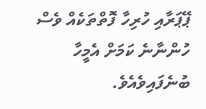ޕޭޕަރާއި ހުރިހާ ފޮތްތަކެއް ވެސް ހުންނާނެ ކަމަށް އެމީހާ ބުނެފައިވެއެވެ.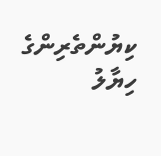ކިޔުންތެރިންގެ ހިޔާލު